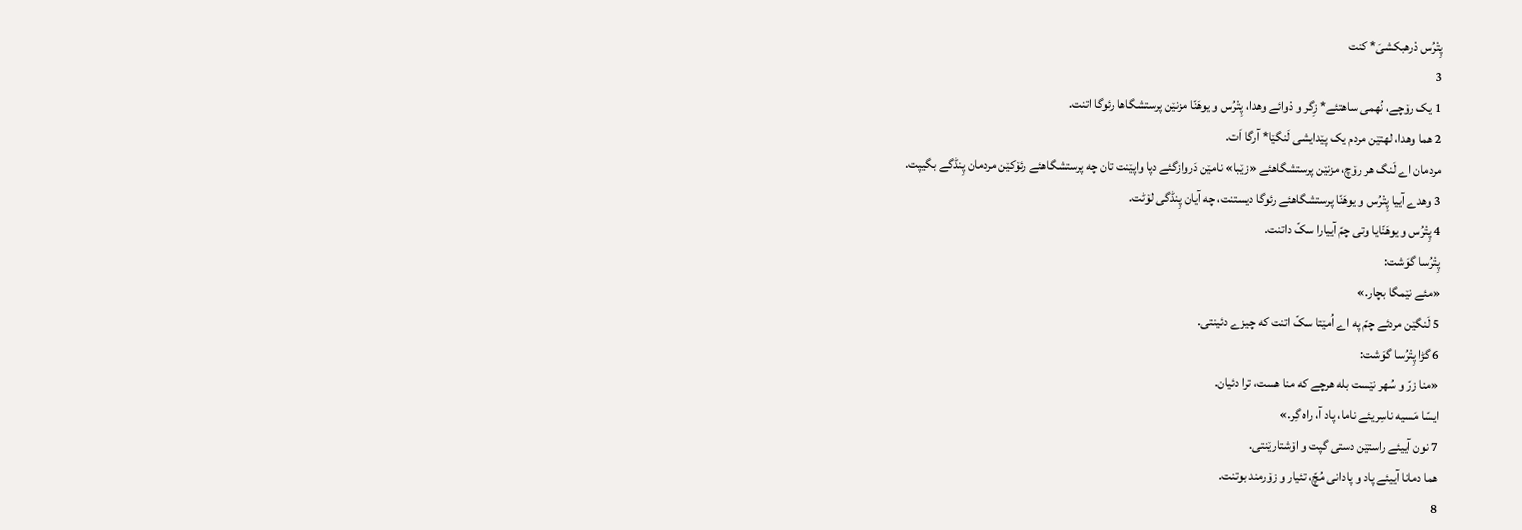پِتْرُس دْرهبکشیَ* کنت
3
1 یک رۆچے، نُهمی ساهتئے* زِگر و دْوائے وهدا، پِتْرُس و یوهَنّا مزنێن پرستشگاها رئوگا اتنت.
2 هما وهدا، لهتێن مردم یک پێدایشی لَنگێا* آرگا اَت.
مردمان اے لَنگ هر رۆچ، مزنێن پرستشگاهئے «زێبا» نامێن دَروازگئے دپا واپێنت تان چه پرستشگاهئے رئۆکێن مردمان پِنڈگے بگیپت.
3 وهدے آییا پِتْرُس و یوهَنّا پرستشگاهئے رئوگا دیستنت، چه آیان پِنڈگی لۆٹت.
4 پِتْرُس و یوهَنّایا وتی چمّ آییارا سکّ داتنت.
پِتْرُسا گوَشت:
«مئے نێمگا بچار.»
5 لَنگێن مردئے چمّ په اے اُمێتا سکّ اتنت که چیزے دئینتی.
6 گڑا پِتْرُسا گوَشت:
«منا زرّ و سُهر نێست بله هرچے که منا هست، ترا دئیان.
ایسّا مَسیه ناسِریئے ناما، پاد آ، راه گِر.»
7 نون آییئے راستێن دستی گپت و اۆشتارێنتی.
هما دمانا آییئے پاد و پادانی مُچّ، تئیار و زۆرمند بوتنت.
8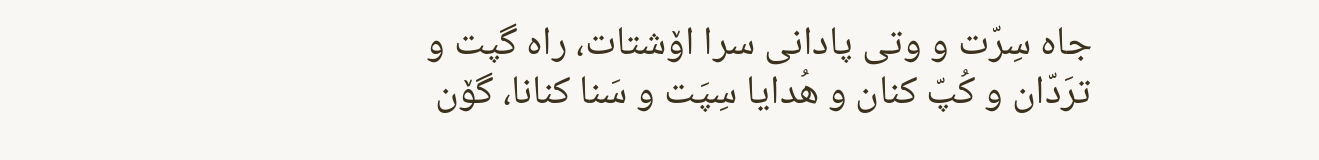جاه سِرّت و وتی پادانی سرا اۆشتات، راه گپت و ترَدّان و کُپّ کنان و هُدایا سِپَت و سَنا کنانا، گۆن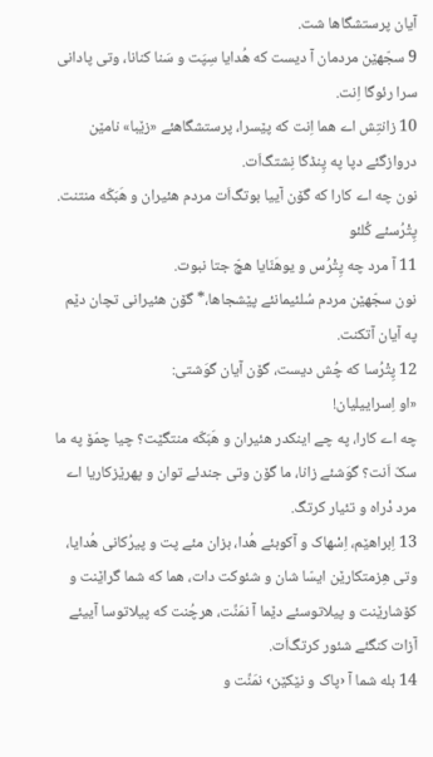آیان پرستشگاها شت.
9 سجّهێن مردمان آ دیست که هُدایا سِپَت و سَنا کنانا، وتی پادانی سرا رئوگا اِنت.
10 زانتِش اے هما اِنت که پێسرا، پرستشگاهئے «زێبا» نامێن دروازگئے دپا په پِنڈگا نِشتگ‌اَت.
نون چه اے کارا که گۆن آییا بوتگ‌اَت مردم هئیران و هَبَکّه منتنت.
پِتْرُسئے کُلئو
11 آ مرد چه پِتْرُس و یوهَنّایا هچّ جتا نبوت.
نون سجّهێن مردم سُلئیمانئے پێشجاها،* گۆن هئیرانی تچان دێم په آیان آتکنت.
12 پِتْرُسا که چُش دیست، گۆن آیان گوَشتی:
«او اِسراییلیان!
چه اے کارا، په چے اینکدر هئیران و هَبَکّه منتگێت؟ چیا چمّۆ په ما سکّ اَنت؟ گوَشئے زانا، ما گۆن وتی جندئے توان و پهرێزکاریا اے مرد دْراه و تئیار کرتگ.
13 اِبراهێم، اِسْهاک و آکوبئے هُدا، بزان مئے پت و پیرُکانی هُدایا، وتی هِزمتکارێن ایسّا شان و شئوکت دات، هما که شما گراێنت و کۆشارێنت و پیلاتوسئے دێما آ نمَنِّت، هرچُنت که پیلاتوسا آییئے آزات کنگئے شئور کرتگ‌اَت.
14 بله شما آ ‹پاک و نێکێن› نمَنِّت و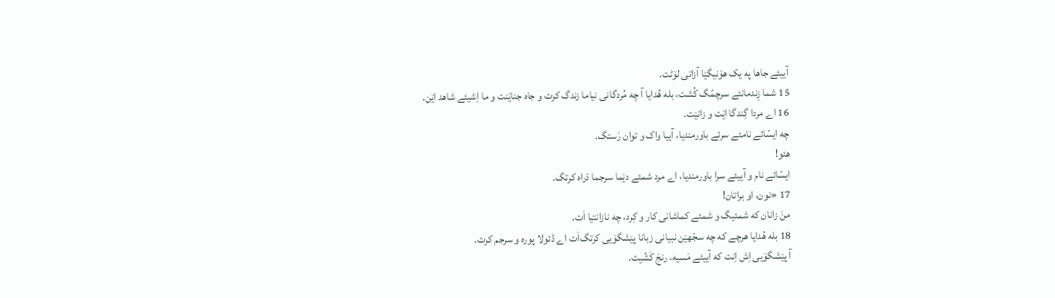آییئے جاها په یک هۆنیگێا آزاتی لۆٹت.
15 شما زِندمانئے سرچمّگ کُشت، بله هُدایا آ چه مُردگانی نیاما زندگ کرت و جاه جناێنت و ما اِشیئے شاهد اێن.
16 اے مردا گِندگا اێت و زانێت.
چه ایسّائے نامئے سرئے باورمندیا، آییا واک و توان رَستگ.
هئو!
ایسّائے نام و آییئے سرا باورمندیا، اے مرد شمئے دێما سرجما دْراه کرتگ.
17 «نون، او براتان!
منَ زانان که شمئیگ و شمئے کماشانی کار و کِرد، چه نازانتیا اَت.
18 بله هُدایا هرچے که چه سجّهێن نبیانی زبانا پێشگۆیی کرتگ‌اَت اے ڈئولا پوره و سرجم کرت.
آ پێشگۆیی اِش اِنت که آییئے مَسیه، رنجَ کَشّیت.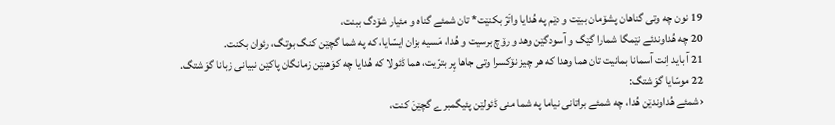19 نون چه وتی گناهان پشۆمان ببێت و دێم په هُدایا واتَرّ بکنێت* تان شمئے گناه و مئیار شۆدگ ببنت،
20 چه هُداوندئے نێمگا شمارا گێگ و آسودگێن وهد و رۆچ برسیت و هُدا، مَسیه بزان ایسّایا، که په شما گچێن کنگ بوتگ، رئوان بکنت.
21 آ باید اِنت آسمانا بمانیت تان هما وهدا که هر چیز نۆکسرا وتی جاها پِر بترّیت، هما ڈئولا که هُدایا چه کوَهنێن زمانگان پاکێن نبیانی زبانا گوَشتگ.
22 موسّایا گوَشتگ:
‹شمئے هُداوندێن هُدا، چه شمئے براتانی نیاما په شما منی ڈئولێن پئیگمبرے گچێنَ کنت،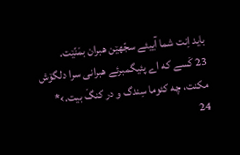باید اِنت شما آییئے سجّهێن هبران بمَنّێت.
23 کَسے که اے پئیگمبرئے هبرانی سرا دلگۆش مکنت، چه کئوما سِندگ و در کنگَ بیت.›*
24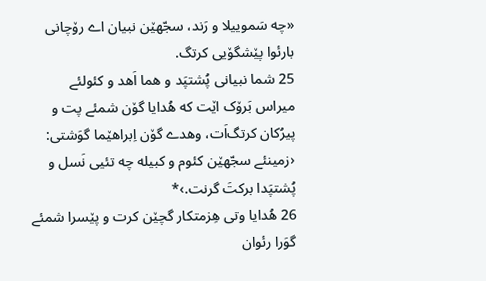«چه سَموییلا و رَند، سجّهێن نبیان اے رۆچانی بارئوا پێشگۆیی کرتگ.
25 شما نبیانی پُشتپَد و هما اَهد و کئولئے میراس بَرۆک اێت که هُدایا گۆن شمئے پت و پیرُکان کرتگ‌اَت، وهدے گۆن اِبراهێما گوَشتی:
‹زمینئے سجّهێن کئوم و کبیله چه تئیی نَسل و پُشتپَدا برکتَ گرنت.›*
26 هُدایا وتی هِزمتکار گچێن کرت و پێسرا شمئے گوَرا رئوان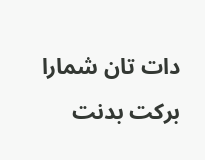دات تان شمارا برکت بدنت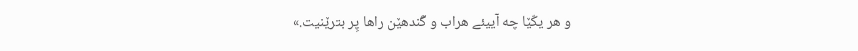و هر یکّێا چه آییئے هراب و گَندهێن راها پِر بترێنیت.»